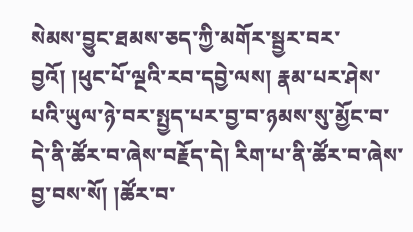སེམས་བྱུང་ཐམས་ཅད་ཀྱི་མགོར་སྦྱར་བར་བྱའོ། །ཕུང་པོ་ལྔའི་རབ་དབྱེ་ལས། རྣམ་པར་ཤེས་པའི་ཡུལ་ཉེ་བར་སྤྱད་པར་བྱ་བ་ཉམས་སུ་མྱོང་བ་དེ་ནི་ཚོར་བ་ཞེས་བརྗོད་དེ། རིག་པ་ནི་ཚོར་བ་ཞེས་བྱ་བས་སོ། །ཚོར་བ་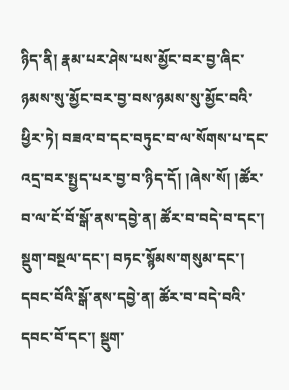ཉིད་ནི། རྣམ་པར་ཤེས་པས་མྱོང་བར་བྱ་ཞིང་ཉམས་སུ་མྱོང་བར་བྱ་བས་ཉམས་སུ་མྱོང་བའི་ཕྱིར་ཏེ། བཟའ་བ་དང་བཏུང་བ་ལ་སོགས་པ་དང་འདྲ་བར་སྤྱད་པར་བྱ་བ་ཉིད་དོ། །ཞེས་སོ། །ཚོར་བ་ལ་ངོ་བོ་སྒོ་ནས་དབྱེ་ན། ཚོར་བ་བདེ་བ་དང་། སྡུག་བསྔལ་དང་། བཏང་སྙོམས་གསུམ་དང་། དབང་བོའི་སྒོ་ནས་དབྱེ་ན། ཚོར་བ་བདེ་བའི་དབང་བོ་དང་། སྡུག་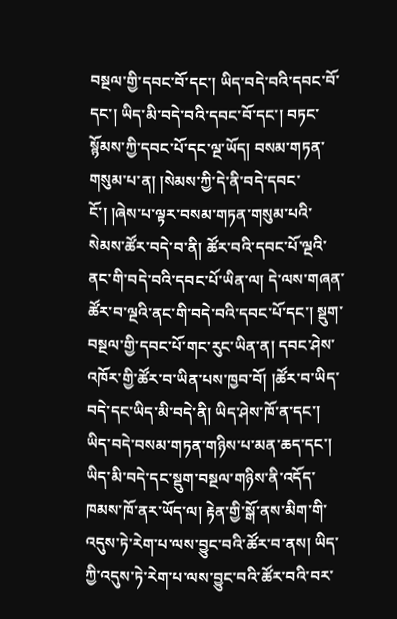བསྔལ་གྱི་དབང་བོ་དང་། ཡིད་བདེ་བའི་དབང་བོ་དང་། ཡིད་མི་བདེ་བའི་དབང་བོ་དང་། བཏང་སྙོམས་ཀྱི་དབང་པོ་དང་ལྔ་ཡོད། བསམ་གཏན་གསུམ་པ་ན། །སེམས་ཀྱི་དེ་ནི་བདེ་དབང་ངོ་། །ཞེས་པ་ལྟར་བསམ་གཏན་གསུམ་པའི་སེམས་ཚོར་བདེ་བ་ནི། ཚོར་བའི་དབང་པོ་ལྔའི་ནང་གི་བདེ་བའི་དབང་པོ་ཡིན་ལ། དེ་ལས་གཞན་ཚོར་བ་ལྔའི་ནང་གི་བདེ་བའི་དབང་པོ་དང་། སྡུག་བསྔལ་གྱི་དབང་པོ་གང་རུང་ཡིན་ན། དབང་ཤེས་འཁོར་གྱི་ཚོར་བ་ཡིན་པས་ཁྱབ་བོ། །ཚོར་བ་ཡིད་བདེ་དང་ཡིད་མི་བདེ་ནི། ཡིད་ཤེས་ཁོ་ན་དང་། ཡིད་བདེ་བསམ་གཏན་གཉིས་པ་མན་ཆད་དང་། ཡིད་མི་བདེ་དང་སྡུག་བསྔལ་གཉིས་ནི་འདོད་ཁམས་ཁོ་ནར་ཡོད་ལ། རྟེན་གྱི་སྒོ་ནས་མིག་གི་འདུས་ཏེ་རེག་པ་ལས་བྱུང་བའི་ཚོར་བ་ནས། ཡིད་ཀྱི་འདུས་ཏེ་རེག་པ་ལས་བྱུང་བའི་ཚོར་བའི་བར་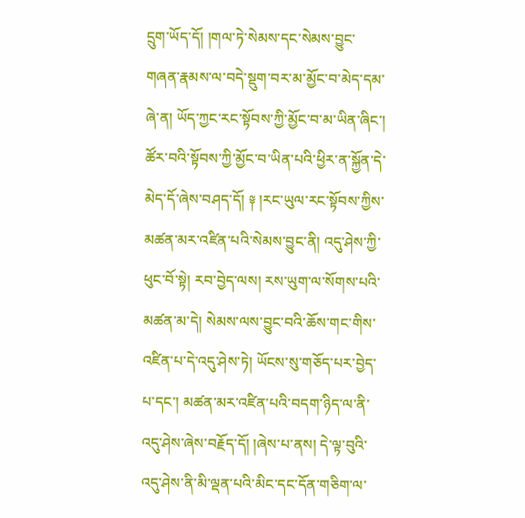དྲུག་ཡོད་དོ། །གལ་ཏེ་སེམས་དང་སེམས་བྱུང་གཞན་རྣམས་ལ་བདེ་སྡུག་བར་མ་མྱོང་བ་མེད་དམ་ཞེ་ན། ཡོད་ཀྱང་རང་སྟོབས་ཀྱི་མྱོང་བ་མ་ཡིན་ཞིང་། ཚོར་བའི་སྟོབས་ཀྱི་མྱོང་བ་ཡིན་པའི་ཕྱིར་ན་སྐྱོན་དེ་མེད་དོ་ཞེས་བཤད་དོ། ༈ །རང་ཡུལ་རང་སྟོབས་ཀྱིས་མཚན་མར་འཛིན་པའི་སེམས་བྱུང་ནི། འདུ་ཤེས་ཀྱི་ཕུང་བོ་སྟེ། རབ་བྱེད་ལས། རས་ཡུག་ལ་སོགས་པའི་མཚན་མ་དེ། སེམས་ལས་བྱུང་བའི་ཆོས་གང་གིས་འཛིན་པ་དེ་འདུ་ཤེས་ཏེ། ཡོངས་སུ་གཅོད་པར་བྱེད་པ་དང་། མཚན་མར་འཛིན་པའི་བདག་ཉིད་ལ་ནི་འདུ་ཤེས་ཞེས་བརྗོད་དོ། །ཞེས་པ་ནས། དེ་ལྟ་བུའི་འདུ་ཤེས་ནི་མི་ལྡན་པའི་མིང་དང་དོན་གཅིག་ལ་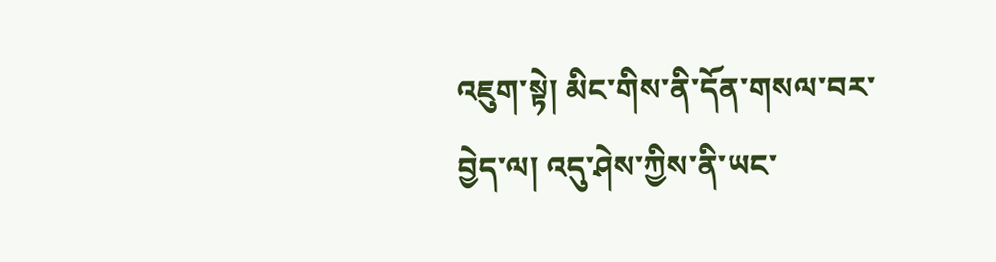འཇུག་སྟེ། མིང་གིས་ནི་དོན་གསལ་བར་བྱེད་ལ། འདུ་ཤེས་ཀྱིས་ནི་ཡང་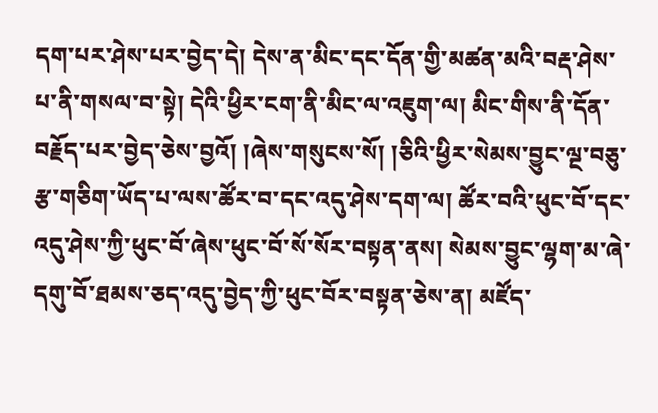དག་པར་ཤེས་པར་བྱེད་དེ། དེས་ན་མིང་དང་དོན་གྱི་མཚན་མའི་བརྡ་ཤེས་པ་ནི་གསལ་བ་སྟེ། དེའི་ཕྱིར་ངག་ནི་མིང་ལ་འཇུག་ལ། མིང་གིས་ནི་དོན་བརྗོད་པར་བྱེད་ཅེས་བྱའོ། །ཞེས་གསུངས་སོ། །ཅིའི་ཕྱིར་སེམས་བྱུང་ལྔ་བཅུ་རྩ་གཅིག་ཡོད་པ་ལས་ཚོར་བ་དང་འདུ་ཤེས་དག་ལ། ཚོར་བའི་ཕུང་བོ་དང་འདུ་ཤེས་ཀྱི་ཕུང་བོ་ཞེས་ཕུང་བོ་སོ་སོར་བསྟན་ནས། སེམས་བྱུང་ལྷག་མ་ཞེ་དགུ་བོ་ཐམས་ཅད་འདུ་བྱེད་ཀྱི་ཕུང་བོར་བསྟན་ཅེས་ན། མཛོད་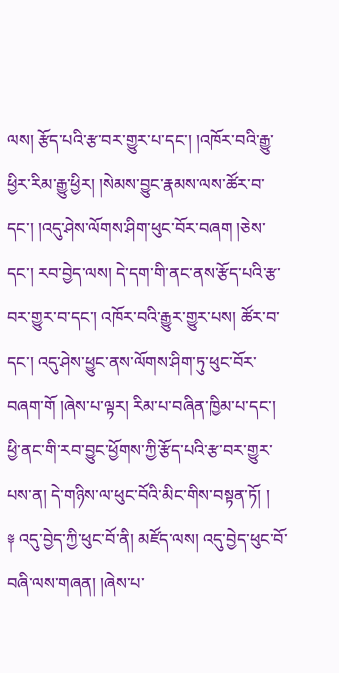ལས། རྩོད་པའི་རྩ་བར་གྱུར་པ་དང་། །འཁོར་བའི་རྒྱུ་ཕྱིར་རིམ་རྒྱུ་ཕྱིར། །སེམས་བྱུང་རྣམས་ལས་ཚོར་བ་དང་། །འདུ་ཤེས་ལོགས་ཤིག་ཕུང་བོར་བཞག །ཅེས་དང་། རབ་བྱེད་ལས། དེ་དག་གི་ནང་ནས་རྩོད་པའི་རྩ་བར་གྱུར་བ་དང་། འཁོར་བའི་རྒྱུར་གྱུར་པས། ཚོར་བ་དང་། འདུ་ཤེས་ཕྱུང་ནས་ལོགས་ཤིག་ཏུ་ཕུང་བོར་བཞག་གོ །ཞེས་པ་ལྟར། རིམ་པ་བཞིན་ཁྱིམ་པ་དང་། ཕྱི་ནང་གི་རབ་བྱུང་ཕྱོགས་ཀྱི་རྩོད་པའི་རྩ་བར་གྱུར་པས་ན། དེ་གཉིས་ལ་ཕུང་བོའི་མིང་གིས་བསྟན་ཏོ། །
༈ འདུ་བྱེད་ཀྱི་ཕུང་བོ་ནི། མཛོད་ལས། འདུ་བྱེད་ཕུང་བོ་བཞི་ལས་གཞན། །ཞེས་པ་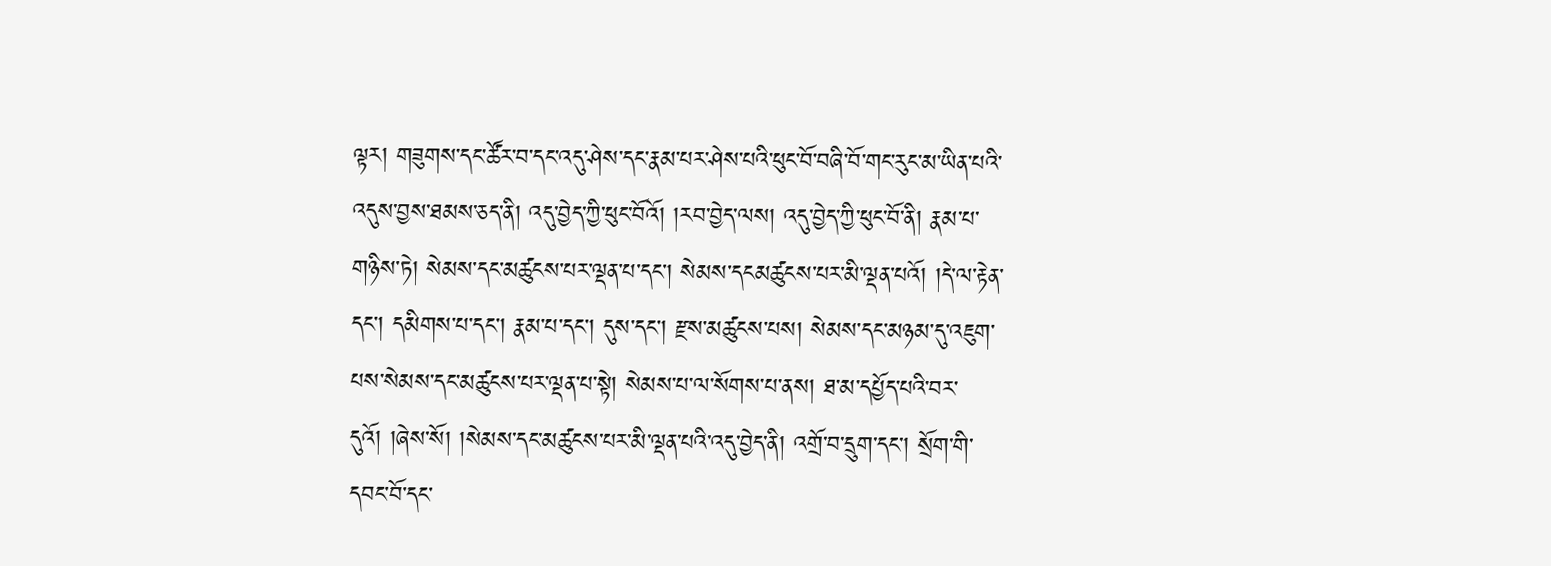ལྟར། གཟུགས་དང་ཚོར་བ་དང་འདུ་ཤེས་དང་རྣམ་པར་ཤེས་པའི་ཕུང་བོ་བཞི་བོ་གང་རུང་མ་ཡིན་པའི་འདུས་བྱས་ཐམས་ཅད་ནི། འདུ་བྱེད་ཀྱི་ཕུང་བོའོ། །རབ་བྱེད་ལས། འདུ་བྱེད་ཀྱི་ཕུང་བོ་ནི། རྣམ་པ་གཉིས་ཏེ། སེམས་དང་མཚུངས་པར་ལྡན་པ་དང་། སེམས་དངམཚུངས་པར་མི་ལྡན་པའོ། །དེ་ལ་རྟེན་དང་། དམིགས་པ་དང་། རྣམ་པ་དང་། དུས་དང་། རྫས་མཚུངས་པས། སེམས་དང་མཉམ་དུ་འཇུག་པས་སེམས་དང་མཚུངས་པར་ལྡན་པ་སྟེ། སེམས་པ་ལ་སོགས་པ་ནས། ཐ་མ་དཔྱོད་པའི་བར་དུའོ། །ཞེས་སོ། །སེམས་དང་མཚུངས་པར་མི་ལྡན་པའི་འདུ་བྱེད་ནི། འགྲོ་བ་དྲུག་དང་། སྲོག་གི་དབང་བོ་དང་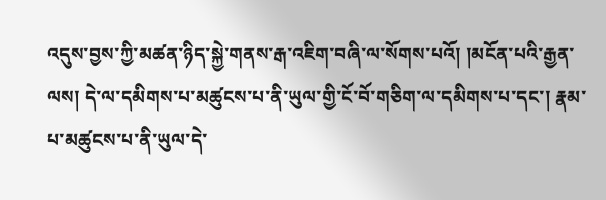འདུས་བྱས་ཀྱི་མཚན་ཉིད་སྐྱེ་གནས་རྒ་འཇིག་བཞི་ལ་སོགས་པའོ། །མངོན་པའི་རྒྱན་ལས། དེ་ལ་དམིགས་པ་མཚུངས་པ་ནི་ཡུལ་གྱི་ངོ་བོ་གཅིག་ལ་དམིགས་པ་དང་། རྣམ་པ་མཚུངས་པ་ནི་ཡུལ་དེ་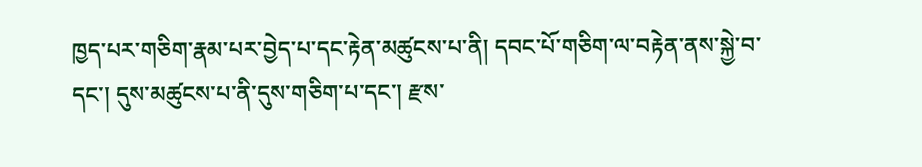ཁྱད་པར་གཅིག་རྣམ་པར་བྱེད་པ་དང་རྟེན་མཚུངས་པ་ནི། དབང་པོ་གཅིག་ལ་བརྟེན་ནས་སྐྱེ་བ་དང་། དུས་མཚུངས་པ་ནི་དུས་གཅིག་པ་དང་། རྫས་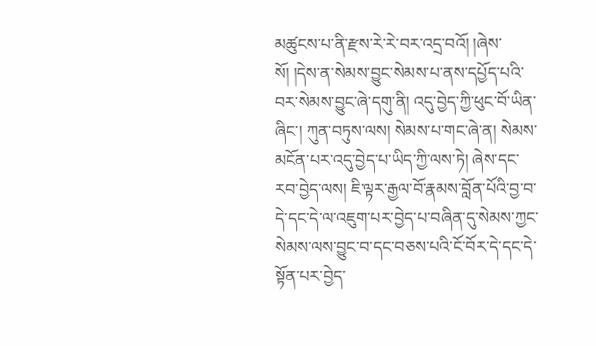མཚུངས་པ་ནི་རྫས་རེ་རེ་བར་འདྲ་བའོ། །ཞེས་སོ། །དེས་ན་སེམས་བྱུང་སེམས་པ་ནས་དཔྱོད་པའི་བར་སེམས་བྱུང་ཞེ་དགུ་ནི། འདུ་བྱེད་ཀྱི་ཕུང་བོ་ཡིན་ཞིང་། ཀུན་བཏུས་ལས། སེམས་པ་གང་ཞེ་ན། སེམས་མངོན་པར་འདུ་བྱེད་པ་ཡིད་ཀྱི་ལས་ཏེ། ཞེས་དང་རབ་བྱེད་ལས། ཇི་ལྟར་རྒྱལ་བོ་རྣམས་བློན་པོའི་བྱ་བ་དེ་དང་དེ་ལ་འཇུག་པར་བྱེད་པ་བཞིན་དུ་སེམས་ཀྱང་སེམས་ལས་བྱུང་བ་དང་བཅས་པའི་ངོ་བོར་དེ་དང་དེ་སྟོན་པར་བྱེད་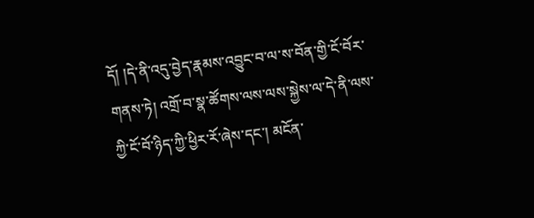དོ། །དེ་ནི་འདུ་བྱེད་རྣམས་འབྱུང་བ་ལ་ས་བོན་གྱི་ངོ་བོར་གནས་ཏེ། འགྲོ་བ་སྣ་ཚོགས་ལས་ལས་སྐྱེས་ལ་དེ་ནི་ལས་ཀྱི་ངོ་བོ་ཉིད་ཀྱི་ཕྱིར་རོ་ཞེས་དང་། མངོན་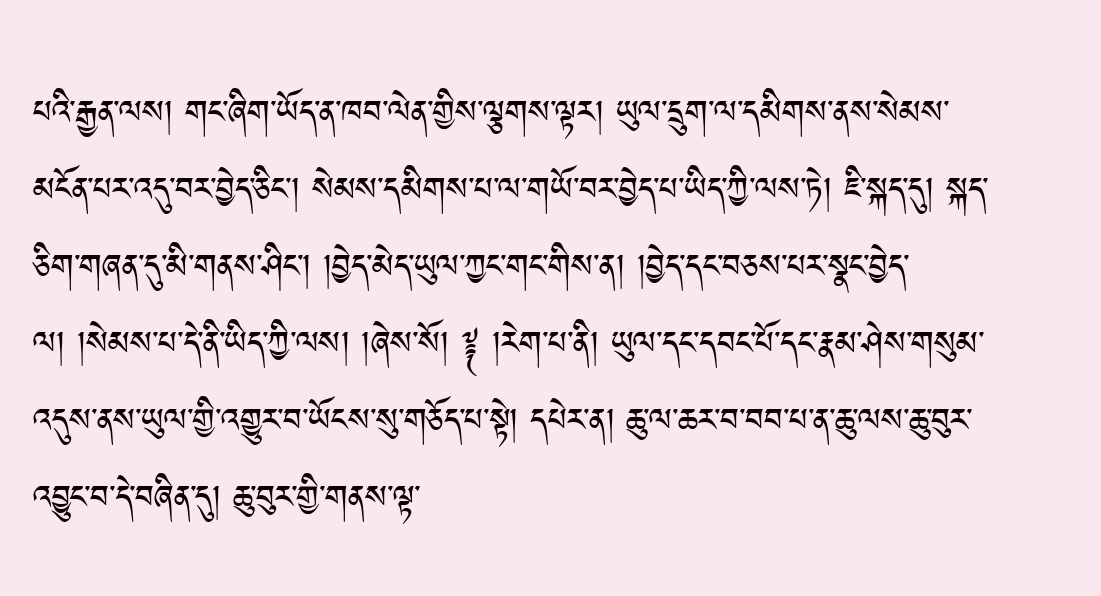པའི་རྒྱན་ལས། གང་ཞིག་ཡོད་ན་ཁབ་ལེན་གྱིས་ལྕགས་ལྟར། ཡུལ་དྲུག་ལ་དམིགས་ནས་སེམས་མངོན་པར་འདུ་བར་བྱེད་ཅིང་། སེམས་དམིགས་པ་ལ་གཡོ་བར་བྱེད་པ་ཡིད་ཀྱི་ལས་ཏེ། ཇི་སྐད་དུ། སྐད་ཅིག་གཞན་དུ་མི་གནས་ཤིང་། །བྱེད་མེད་ཡུལ་ཀྱང་གང་གིས་ན། །བྱེད་དང་བཅས་པར་སྣང་བྱེད་ལ། །སེམས་པ་དེ་ནི་ཡིད་ཀྱི་ལས། །ཞེས་སོ། ༈ །རེག་པ་ནི། ཡུལ་དང་དབང་པོ་དང་རྣམ་ཤེས་གསུམ་འདུས་ནས་ཡུལ་གྱི་འགྱུར་བ་ཡོངས་སུ་གཅོད་པ་སྟེ། དཔེར་ན། ཆུ་ལ་ཆར་བ་བབ་པ་ན་ཆུ་ལས་ཆུ་བུར་འབྱུང་བ་དེ་བཞིན་དུ། ཆུ་བུར་གྱི་གནས་ལྟ་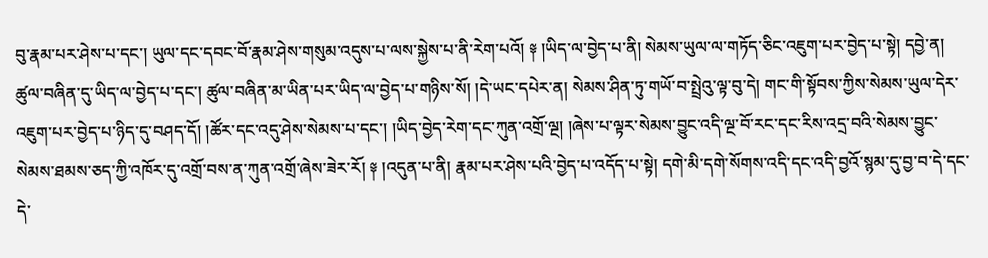བུ་རྣམ་པར་ཤེས་པ་དང་། ཡུལ་དང་དབང་བོ་རྣམ་ཤེས་གསུམ་འདུས་པ་ལས་སྐྱེས་པ་ནི་རེག་པའོ། ༈ །ཡིད་ལ་བྱེད་པ་ནི། སེམས་ཡུལ་ལ་གཏོད་ཅིང་འཇུག་པར་བྱེད་པ་སྟེ། དབྱེ་ན། ཚུལ་བཞིན་དུ་ཡིད་ལ་བྱེད་པ་དང་། ཚུལ་བཞིན་མ་ཡིན་པར་ཡིད་ལ་བྱེད་པ་གཉིས་སོ། །དེ་ཡང་དཔེར་ན། སེམས་ཤིན་ཏུ་གཡོ་བ་སྤྲེའུ་ལྟ་བུ་དེ། གང་གི་སྟོབས་ཀྱིས་སེམས་ཡུལ་དེར་འཇུག་པར་བྱེད་པ་ཉིད་དུ་བཤད་དོ། །ཚོར་དང་འདུ་ཤེས་སེམས་པ་དང་། །ཡིད་བྱེད་རེག་དང་ཀུན་འགྲོ་ལྔ། །ཞེས་པ་ལྟར་སེམས་བྱུང་འདི་ལྔ་བོ་རང་དང་རིས་འདྲ་བའི་སེམས་བྱུང་སེམས་ཐམས་ཅད་ཀྱི་འཁོར་དུ་འགྲོ་བས་ན་ཀུན་འགྲོ་ཞེས་ཟེར་རོ། ༈ །འདུན་པ་ནི། རྣམ་པར་ཤེས་པའི་བྱེད་པ་འདོད་པ་སྟེ། དགེ་མི་དགེ་སོགས་འདི་དང་འདི་བྱའོ་སྙམ་དུ་བྱ་བ་དེ་དང་དེ་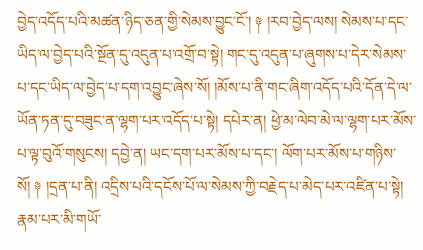བྱེད་འདོད་པའི་མཚན་ཉིད་ཅན་གྱི་སེམས་བྱུང་ངོ་། ༈ །རབ་བྱེད་ལས། སེམས་པ་དང་ཡིད་ལ་བྱེད་པའི་སྔོན་དུ་འདུན་པ་འགྲོ་བ་སྟེ། གང་དུ་འདུན་པ་ཞུགས་པ་དེར་སེམས་པ་དང་ཡིད་ལ་བྱེད་པ་དག་འབྱུང་ཞེས་སོ། །མོས་པ་ནི་གང་ཞིག་འདོད་པའི་དོན་དེ་ལ་ཡོན་ཏན་དུ་བཟུང་ན་ལྷག་པར་འདོད་པ་སྟེ། དཔེར་ན། ཕྱེ་མ་ལེབ་མེ་ལ་ལྷག་པར་མོས་པ་ལྟ་བུའོ་གསུངས། དབྱེ་ན། ཡང་དག་པར་མོས་པ་དང་། ལོག་པར་མོས་པ་གཉིས་སོ། ༈ །དྲན་པ་ནི། འདྲིས་པའི་དངོས་པོ་ལ་སེམས་ཀྱི་བརྗེད་པ་མེད་པར་འཛིན་པ་སྟེ། རྣམ་པར་མི་གཡོ་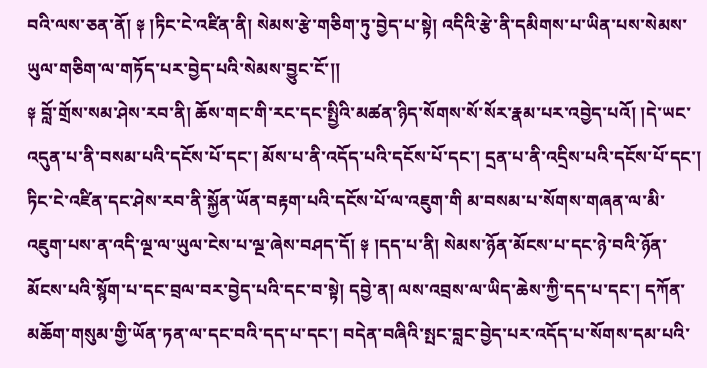བའི་ལས་ཅན་ནོ། ༈ །ཏིང་ངེ་འཛིན་ནི། སེམས་རྩེ་གཅིག་ཏུ་བྱེད་པ་སྟེ། འདིའི་རྩེ་ནི་དམིགས་པ་ཡིན་པས་སེམས་ཡུལ་གཅིག་ལ་གཏོད་པར་བྱེད་པའི་སེམས་བྱུང་ངོ་།།
༈ བློ་གྲོས་སམ་ཤེས་རབ་ནི། ཆོས་གང་གི་རང་དང་སྤྱིའི་མཚན་ཉིད་སོགས་སོ་སོར་རྣམ་པར་འབྱེད་པའོ། །དེ་ཡང་འདུན་པ་ནི་བསམ་པའི་དངོས་པོ་དང་། མོས་པ་ནི་འདོད་པའི་དངོས་པོ་དང་། དྲན་པ་ནི་འདྲིས་པའི་དངོས་པོ་དང་། ཏིང་ངེ་འཛིན་དང་ཤེས་རབ་ནི་སྐྱོན་ཡོན་བརྟག་པའི་དངོས་པོ་ལ་འཇུག་གི མ་བསམ་པ་སོགས་གཞན་ལ་མི་འཇུག་པས་ན་འདི་ལྔ་ལ་ཡུལ་ངེས་པ་ལྔ་ཞེས་བཤད་དོ། ༈ །དད་པ་ནི། སེམས་ཉོན་མོངས་པ་དང་ཉེ་བའི་ཉོན་མོངས་པའི་སྙོག་པ་དང་བྲལ་བར་བྱེད་པའི་དང་བ་སྟེ། དབྱེ་ན། ལས་འབྲས་ལ་ཡིད་ཆེས་ཀྱི་དད་པ་དང་། དཀོན་མཆོག་གསུམ་གྱི་ཡོན་ཏན་ལ་དང་བའི་དད་པ་དང་། བདེན་བཞིའི་སྤང་བླང་བྱེད་པར་འདོད་པ་སོགས་དམ་པའི་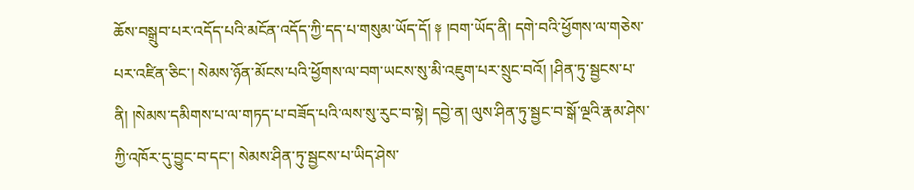ཆོས་བསྒྲུབ་པར་འདོད་པའི་མངོན་འདོད་ཀྱི་དད་པ་གསུམ་ཡོད་དོ། ༈ །བག་ཡོད་ནི། དགེ་བའི་ཕྱོགས་ལ་གཅེས་པར་འཛིན་ཅིང་། སེམས་ཉོན་མོངས་པའི་ཕྱོགས་ལ་བག་ཡངས་སུ་མི་འཇུག་པར་སྲུང་བའོ། །ཤིན་ཏུ་སྦྱངས་པ་ནི། །སེམས་དམིགས་པ་ལ་གཏད་པ་བཟོད་པའི་ལས་སུ་རུང་བ་སྟེ། དབྱེ་ན། ལུས་ཤིན་ཏུ་སྦྱང་བ་སྒོ་ལྔའི་རྣམ་ཤེས་ཀྱི་འཁོར་དུ་བྱུང་བ་དང་། སེམས་ཤིན་ཏུ་སྦྱངས་པ་ཡིད་ཤེས་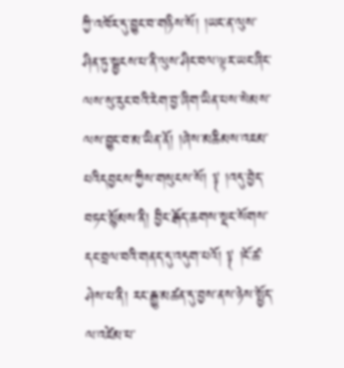ཀྱི་འཁོར་དུ་བྱུང་བ་གཉིས་སོ། །ཡང་ན་ལུས་ཤིན་ཏུ་སྦྱངས་པ་ནི་ལུས་ཤིང་བལ་ལྟར་ཡང་ཞིང་ལས་སུ་རུང་བའི་རེག་བྱ་ཞིག་ཡིན་པས་སེམས་ལས་བྱུང་བ་མ་ཡིན་ནོ། །ཞེས་མཆིམས་འཇམ་པའིདབྱངས་ཀྱིས་གསུངས་སོ། ༈ །འདུ་བྱེད་བཏང་སྙོམས་ནི། བྱིང་རྒོད་ཆགས་སྡང་སོགས་དང་བྲལ་བའི་གནད་དུ་འདུག་པའོ། ༈ །ངོ་ཚ་ཤེས་པ་ནི། རང་རྒྱུ་མཚན་དུ་བྱས་ནས་ཉེས་སྤྱོད་ལ་འཛེམ་པ་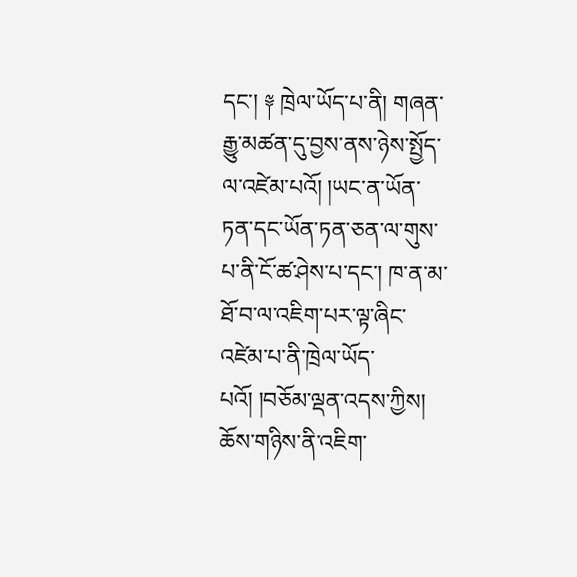དང་། ༈ ཁྲེལ་ཡོད་པ་ནི། གཞན་རྒྱུ་མཚན་དུ་བྱས་ནས་ཉེས་སྤྱོད་ལ་འཛེམ་པའོ། །ཡང་ན་ཡོན་ཏན་དང་ཡོན་ཏན་ཅན་ལ་གུས་པ་ནི་ངོ་ཚ་ཤེས་པ་དང་། ཁ་ན་མ་ཐོ་བ་ལ་འཇིག་པར་ལྟ་ཞིང་འཛེམ་པ་ནི་ཁྲེལ་ཡོད་པའོ། །བཅོམ་ལྡན་འདས་ཀྱིས། ཆོས་གཉིས་ནི་འཇིག་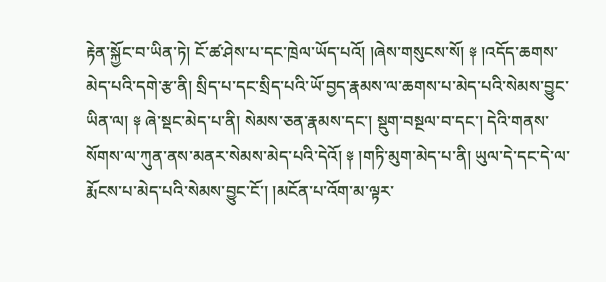རྟེན་སྐྱོང་བ་ཡིན་ཏེ། ངོ་ཚ་ཤེས་པ་དང་ཁྲེལ་ཡོད་པའོ། །ཞེས་གསུངས་སོ། ༈ །འདོད་ཆགས་མེད་པའི་དགེ་རྩ་ནི། སྲིད་པ་དང་སྲིད་པའི་ཡོ་བྱད་རྣམས་ལ་ཆགས་པ་མེད་པའི་སེམས་བྱུང་ཡིན་ལ། ༈ ཞེ་སྡང་མེད་པ་ནི། སེམས་ཅན་རྣམས་དང་། སྡུག་བསྔལ་བ་དང་། དེའི་གནས་སོགས་ལ་ཀུན་ནས་མནར་སེམས་མེད་པའི་དེའོ། ༈ །གཏི་མུག་མེད་པ་ནི། ཡུལ་དེ་དང་དེ་ལ་རྨོངས་པ་མེད་པའི་སེམས་བྱུང་ངོ་། །མངོན་པ་འོག་མ་ལྟར་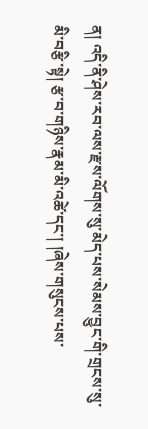ན། འདི་ནི་ཤེས་རབ་ལས་རྫས་ལོགས་སུ་མེད་པས་སེམས་བྱུང་གི་གྲངས་སུ་མི་བརྩི་སྟེ། རྩ་བ་གཉིས་རྣམ་མི་འཚེ་དང་། །ཞེས་གསུངས་པས་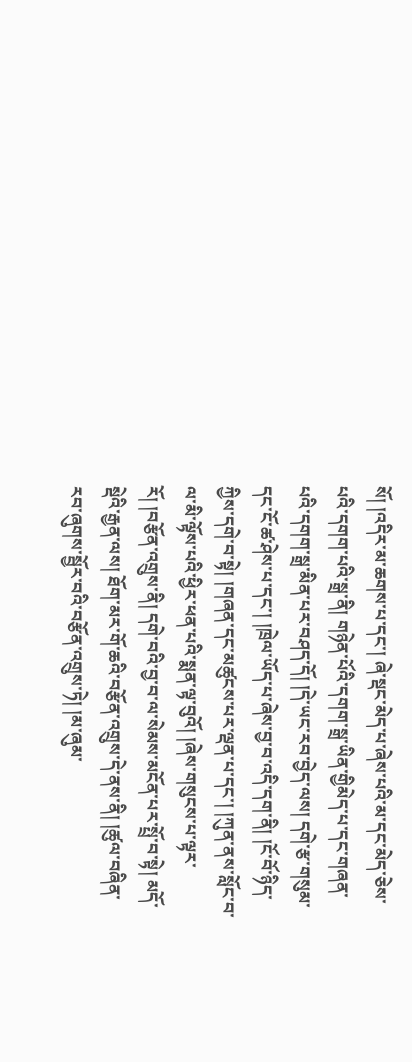སོ། །འདིར་མ་ཆགས་པ་དང་། ཞེ་སྡང་མེད་པ་ཞེས་པའི་མ་དང་མེད་ཅེས་པའི་དགག་པའི་སྒྲ་ནི། གཉེན་པོའི་དགག་སྒྲ་ཡིན་གྱིམེད་པ་དང་གཞན་པའི་དགག་སྒྲ་མིན་པར་བཤད་དོ། །དེ་ཡང་རབ་བྱེད་ལས། དགེ་རྩ་གསུམ་དང་ངོ་ཚ་ཤེས་པ་དང་། །ཁྲེལ་ཡོད་པ་ཞེས་བྱ་བ་འདི་དག་ནི། །ངོ་བོ་ཉིད་ཀྱིས་དགེ་བ་སྟེ། །གཞན་དང་མཚུངས་པར་ལྡན་པ་དང་། །ཀུན་ནས་སློང་བ་ལ་མི་ལྟོས་པའི་ཕྱིར་ཕན་པའི་སྨན་ལྟ་བུའོ། །ཞེས་གསུངས་པ་ལྟར་རོ། །བརྩོན་འགྲུས་ནི། དགེ་བའི་བྱ་བ་ལ་སེམས་མངོན་པར་སྤྲོ་བ་སྟེ། མདོ་སྡེའི་རྒྱན་ལས། ཐོག་མར་གོ་ཆའི་བརྩོན་འགྲུས་དེ་ནས་ནི། །ཚུལ་བཞིན་རབ་ཞུགས་སྦྱོར་བའི་བརྩོན་འགྲུས་ཏེ། །མ་ཞུམ་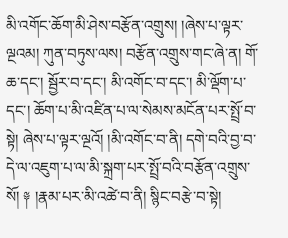མི་འགོང་ཆོག་མི་ཤེས་བརྩོན་འགྲུས། །ཞེས་པ་ལྟར་ལྔའམ། ཀུན་བཏུས་ལས། བརྩོན་འགྲུས་གང་ཞེ་ན། གོ་ཆ་དང་། སྦྱོར་བ་དང་། མི་འགོང་བ་དང་། མི་ལྡོག་པ་དང་། ཆོག་པ་མི་འཛིན་པ་ལ་སེམས་མངོན་པར་སྤྲོ་བ་སྟེ། ཞེས་པ་ལྟར་ལྔའོ། །མི་འགོང་བ་ནི། དགེ་བའི་བྱ་བ་དེ་ལ་འཇུག་པ་ལ་མི་སྐྲག་པར་སྤྲོ་བའི་བརྩོན་འགྲུས་སོ། ༈ །རྣམ་པར་མི་འཚེ་བ་ནི། སྙིང་བརྩེ་བ་སྟེ།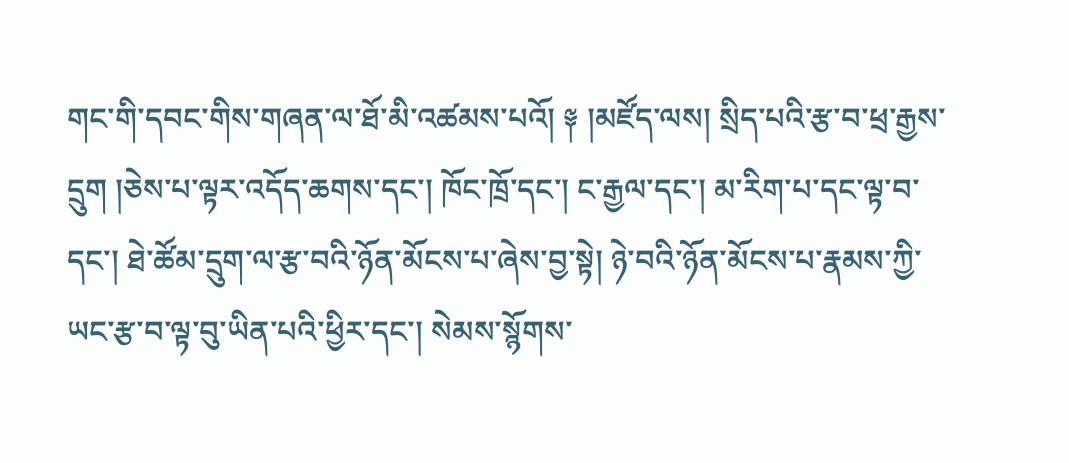གང་གི་དབང་གིས་གཞན་ལ་ཐོ་མི་འཚམས་པའོ། ༈ །མཛོད་ལས། སྲིད་པའི་རྩ་བ་ཕྲ་རྒྱས་དྲུག །ཅེས་པ་ལྟར་འདོད་ཆགས་དང་། ཁོང་ཁྲོ་དང་། ང་རྒྱལ་དང་། མ་རིག་པ་དང་ལྟ་བ་དང་། ཐེ་ཚོམ་དྲུག་ལ་རྩ་བའི་ཉོན་མོངས་པ་ཞེས་བྱ་སྟེ། ཉེ་བའི་ཉོན་མོངས་པ་རྣམས་ཀྱི་ཡང་རྩ་བ་ལྟ་བུ་ཡིན་པའི་ཕྱིར་དང་། སེམས་སྙོགས་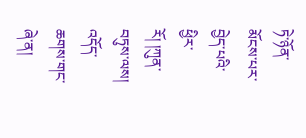ཏེ་ཉོན་མོངས་པར་བྱེད་པའི་ཕྱིར་རོ། །ཀུན་བཏུས་ལས། འདོད་ཆགས་གང་ཞེ་ན།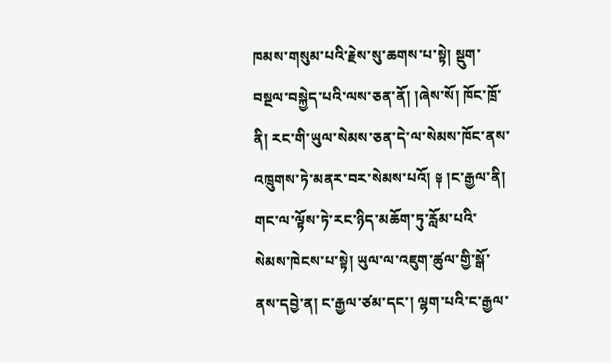ཁམས་གསུམ་པའི་རྗེས་སུ་ཆགས་པ་སྟེ། སྡུག་བསྔལ་བསྐྱེད་པའི་ལས་ཅན་ནོ། །ཞེས་སོ། ཁོང་ཁྲོ་ནི། རང་གི་ཡུལ་སེམས་ཅན་དེ་ལ་སེམས་ཁོང་ནས་འཁྲུགས་ཏེ་མནར་བར་སེམས་པའོ། ༈ །ང་རྒྱལ་ནི། གང་ལ་ལྟོས་ཏེ་རང་ཉིད་མཆོག་ཏུ་རློམ་པའི་སེམས་ཁེངས་པ་སྟེ། ཡུལ་ལ་འཇུག་ཚུལ་གྱི་སྒོ་ནས་དབྱེ་ན། ང་རྒྱལ་ཙམ་དང་། ལྷག་པའི་ང་རྒྱལ་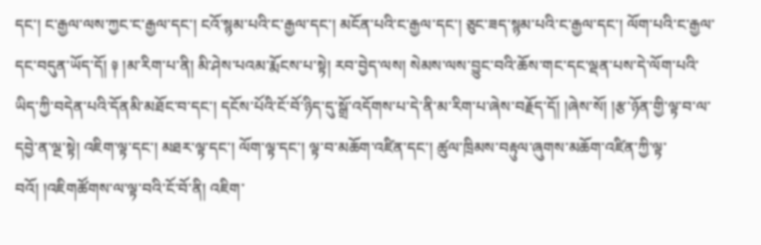དང་། ང་རྒྱལ་ལས་ཀྱང་ང་རྒྱལ་དང་། ངའོ་སྙམ་པའི་ང་རྒྱལ་དང་། མངོན་པའི་ང་རྒྱལ་དང་། ཅུང་ཟད་སྙམ་པའི་ང་རྒྱལ་དང་། ལོག་པའི་ང་རྒྱལ་དང་བདུན་ཡོད་དོ། ༈ །མ་རིག་པ་ནི། མི་ཤེས་པའམ་རྨོངས་པ་སྟེ། རབ་བྱེད་ལས། སེམས་ལས་བྱུང་བའི་ཆོས་གང་དང་ལྡན་པས་དེ་ལོག་པའི་ཡིད་ཀྱི་བདེན་པའི་དོནམི་མཐོང་བ་དང་། དངོས་པོའི་ངོ་བོ་ཉིད་དུ་སྒྲོ་འདོགས་པ་དེ་ནི་མ་རིག་པ་ཞེས་བརྗོད་དོ། །ཞེས་སོ། །རྩ་ཉོན་གྱི་ལྟ་བ་ལ་དབྱེ་ན་ལྔ་སྟེ། འཇིག་ལྟ་དང་། མཐར་ལྟ་དང་། ལོག་ལྟ་དང་། ལྟ་བ་མཆོག་འཛིན་དང་། ཚུལ་ཁྲིམས་བརྟུལ་ཞུགས་མཆོག་འཛིན་ཀྱི་ལྟ་བའོ། །འཇིགཚོགས་ལ་ལྟ་བའི་ངོ་བོ་ནི། འཇིག་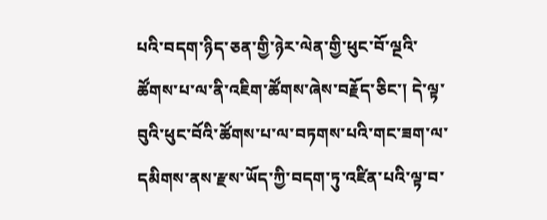པའི་བདག་ཉིད་ཅན་གྱི་ཉེར་ལེན་གྱི་ཕུང་བོ་ལྔའི་ཚོགས་པ་ལ་ནི་འཇིག་ཚོགས་ཞེས་བརྗོད་ཅིང་། དེ་ལྟ་བུའི་ཕུང་བོའི་ཚོགས་པ་ལ་བཏགས་པའི་གང་ཟག་ལ་དམིགས་ནས་རྫས་ཡོད་ཀྱི་བདག་ཏུ་འཛིན་པའི་ལྟ་བ་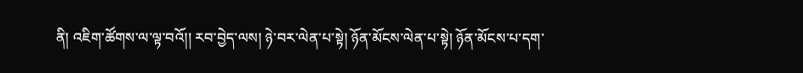ནི། འཇིག་ཚོགས་ལ་ལྟ་བའོ།། རབ་བྱེད་ལས། ཉེ་བར་ལེན་པ་སྟེ། ཉོན་མོངས་ལེན་པ་སྟེ། ཉོན་མོངས་པ་དག་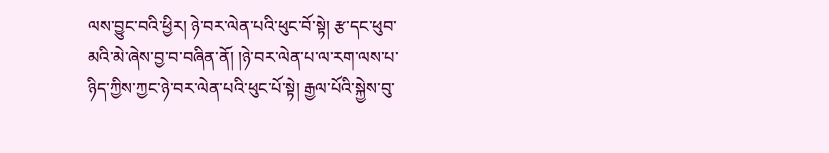ལས་བྱུང་བའི་ཕྱིར། ཉེ་བར་ལེན་པའི་ཕུང་བོ་སྟེ། རྩ་དང་ཕུབ་མའི་མེ་ཞེས་བྱ་བ་བཞིན་ནོ། །ཉེ་བར་ལེན་པ་ལ་རག་ལས་པ་ཉིད་ཀྱིས་ཀྱང་ཉེ་བར་ལེན་པའི་ཕུང་པོ་སྟེ། རྒྱལ་པོའི་སྐྱེས་བུ་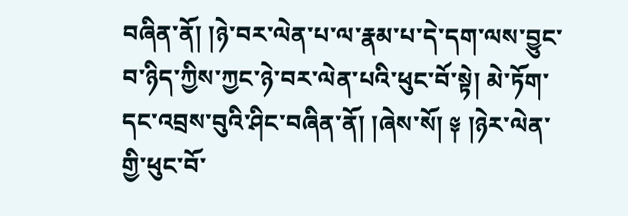བཞིན་ནོ། །ཉེ་བར་ལེན་པ་ལ་རྣམ་པ་དེ་དག་ལས་བྱུང་བ་ཉིད་ཀྱིས་ཀྱང་ཉེ་བར་ལེན་པའི་ཕུང་བོ་སྟེ། མེ་ཏོག་དང་འབྲས་བུའི་ཤིང་བཞིན་ནོ། །ཞེས་སོ། ༈ །ཉེར་ལེན་གྱི་ཕུང་བོ་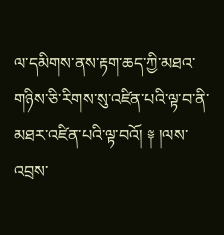ལ་དམིགས་ནས་རྟག་ཆད་ཀྱི་མཐའ་གཉིས་ཅི་རིགས་སུ་འཛིན་པའི་ལྟ་བ་ནི་མཐར་འཛིན་པའི་ལྟ་བའོ། ༈ །ལས་འབྲས་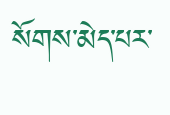སོགས་མེད་པར་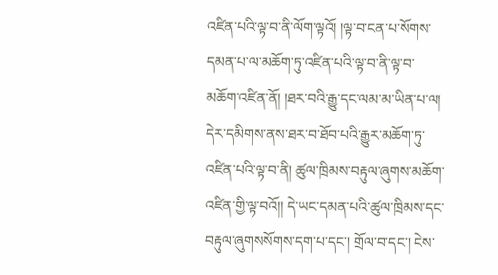འཛིན་པའི་ལྟ་བ་ནི་ལོག་ལྟའོ། །ལྟ་བ་ངན་པ་སོགས་དམན་པ་ལ་མཆོག་ཏུ་འཛིན་པའི་ལྟ་བ་ནི་ལྟ་བ་མཆོག་འཛིན་ནོ། །ཐར་བའི་རྒྱུ་དང་ལམ་མ་ཡིན་པ་ལ། དེར་དམིགས་ནས་ཐར་བ་ཐོབ་པའི་རྒྱུར་མཆོག་ཏུ་འཛིན་པའི་ལྟ་བ་ནི། ཚུལ་ཁྲིམས་བརྟུལ་ཞུགས་མཆོག་འཛིན་གྱི་ལྟ་བའོ།། དེ་ཡང་དམན་པའི་ཚུལ་ཁྲིམས་དང་བརྟུལ་ཞུགསསོགས་དག་པ་དང་། གྲོལ་བ་དང་། ངེས་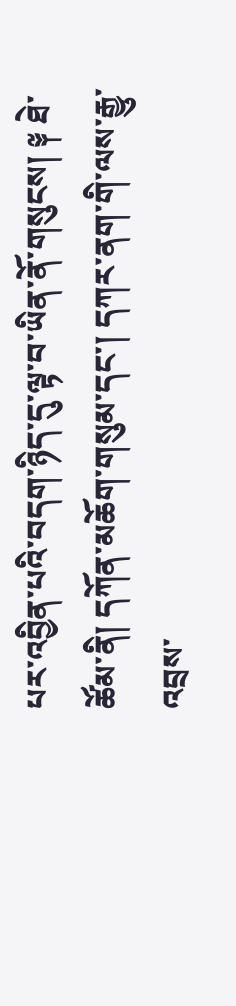པར་འབྱིན་པའི་བདག་ཉིད་དུ་ལྟ་བ་ཡིན་ནོ་གསུངས། ༈ ཐེ་ཚོམ་ནི། དཀོན་མཆོག་གསུམ་དང་། དཀར་ནག་གི་ལས་རྒྱུ་འབྲས་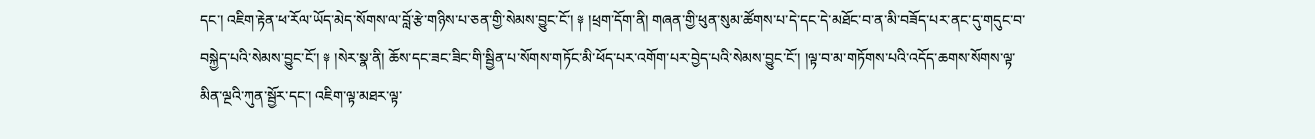དང་། འཇིག་རྟེན་ཕ་རོལ་ཡོད་མེད་སོགས་ལ་བློ་རྩེ་གཉིས་པ་ཅན་གྱི་སེམས་བྱུང་ངོ་། ༈ །ཕྲག་དོག་ནི། གཞན་གྱི་ཕུན་སུམ་ཚོགས་པ་དེ་དང་དེ་མཐོང་བ་ན་མི་བཟོད་པར་ནང་དུ་གདུང་བ་བསྐྱེད་པའི་སེམས་བྱུང་ངོ་། ༈ །སེར་སྣ་ནི། ཆོས་དང་ཟང་ཟིང་གི་སྦྱིན་པ་སོགས་གཏོང་མི་ཕོད་པར་འགོག་པར་བྱེད་པའི་སེམས་བྱུང་ངོ་། །ལྟ་བ་མ་གཏོགས་པའི་འདོད་ཆགས་སོགས་ལྟ་མིན་ལྔའི་ཀུན་སྦྱོར་དང་། འཇིག་ལྟ་མཐར་ལྟ་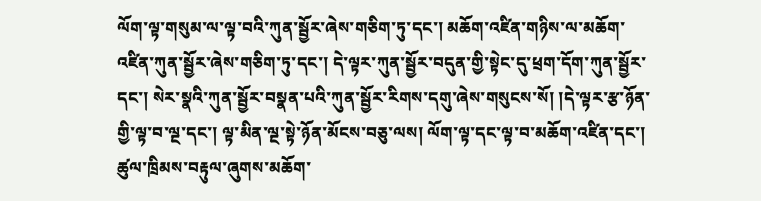ལོག་ལྟ་གསུམ་ལ་ལྟ་བའི་ཀུན་སྦྱོར་ཞེས་གཅིག་ཏུ་དང་། མཆོག་འཛིན་གཉིས་ལ་མཆོག་འཛིན་ཀུན་སྦྱོར་ཞེས་གཅིག་ཏུ་དང་། དེ་ལྟར་ཀུན་སྦྱོར་བདུན་གྱི་སྟེང་དུ་ཕྲག་དོག་ཀུན་སྦྱོར་དང་། སེར་སྣའི་ཀུན་སྦྱོར་བསྣན་པའི་ཀུན་སྦྱོར་རིགས་དགུ་ཞེས་གསུངས་སོ། །དེ་ལྟར་རྩ་ཉོན་གྱི་ལྟ་བ་ལྔ་དང་། ལྟ་མིན་ལྔ་སྟེ་ཉོན་མོངས་བཅུ་ལས། ལོག་ལྟ་དང་ལྟ་བ་མཆོག་འཛིན་དང་། ཚུལ་ཁྲིམས་བརྟུལ་ཞུགས་མཆོག་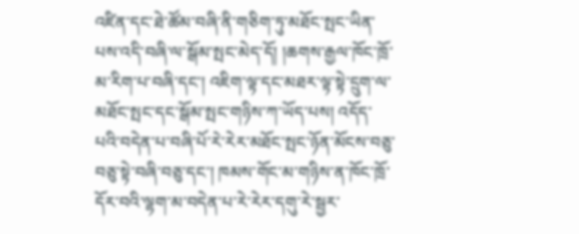འཛིན་དང་ཐེ་ཚོམ་བཞི་ནི་གཅིག་ཏུ་མཐོང་སྤང་ཡིན་པས་འདི་བཞི་ལ་སྒོམ་སྤང་མེད་དོ། །ཆགས་རྒྱལ་ཁོང་ཁྲོ་མ་རིག་པ་བཞི་དང་། འཇིག་ལྟ་དང་མཐར་ལྟ་སྟེ་དྲུག་ལ་མཐོང་སྤང་དང་སྒོམ་སྤང་གཉིས་ཀ་ཡོད་པས། འདོད་པའི་བདེན་པ་བཞི་པོ་རེ་རེར་མཐོང་སྤང་ཉོན་མོངས་བཅུ་བཅུ་སྟེ་བཞི་བཅུ་དང་། ཁམས་གོང་མ་གཉིས་ན་ཁོང་ཁྲོ་དོར་བའི་ལྷག་མ་བདེན་པ་རེ་རེར་དགུ་རེ་སྦྱར་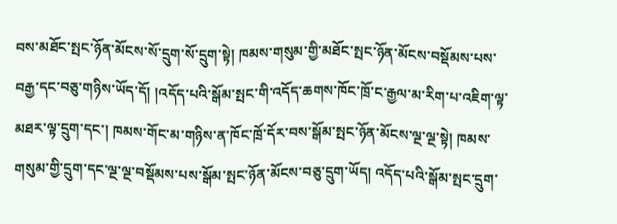བས་མཐོང་སྤང་ཉོན་མོངས་སོ་དྲུག་སོ་དྲུག་སྟེ། ཁམས་གསུམ་གྱི་མཐོང་སྤང་ཉོན་མོངས་བསྡོམས་པས་བརྒྱ་དང་བཅུ་གཉིས་ཡོད་དོ། །འདོད་པའི་སྒོམ་སྤང་གི་འདོད་ཆགས་ཁོང་ཁྲོ་ང་རྒྱལ་མ་རིག་པ་འཇིག་ལྟ་མཐར་ལྟ་དྲུག་དང་། ཁམས་གོང་མ་གཉིས་ན་ཁོང་ཁྲོ་དོར་བས་སྒོམ་སྤང་ཉོན་མོངས་ལྔ་ལྔ་སྟེ། ཁམས་གསུམ་གྱི་དྲུག་དང་ལྔ་ལྔ་བསྡོམས་པས་སྒོམ་སྤང་ཉོན་མོངས་བཅུ་དྲུག་ཡོད། འདོད་པའི་སྒོམ་སྤང་དྲུག་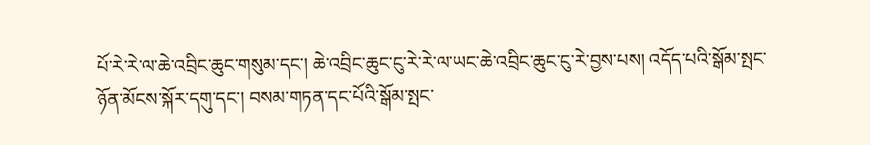པོ་རེ་རེ་ལ་ཆེ་འབྲིང་ཆུང་གསུམ་དང་། ཆེ་འབྲིང་ཆུང་ངུ་རེ་རེ་ལ་ཡང་ཆེ་འབྲིང་ཆུང་ངུ་རེ་བྱས་པས། འདོད་པའི་སྒོམ་སྤང་ཉོན་མོངས་སྐོར་དགུ་དང་། བསམ་གཏན་དང་པོའི་སྒོམ་སྤང་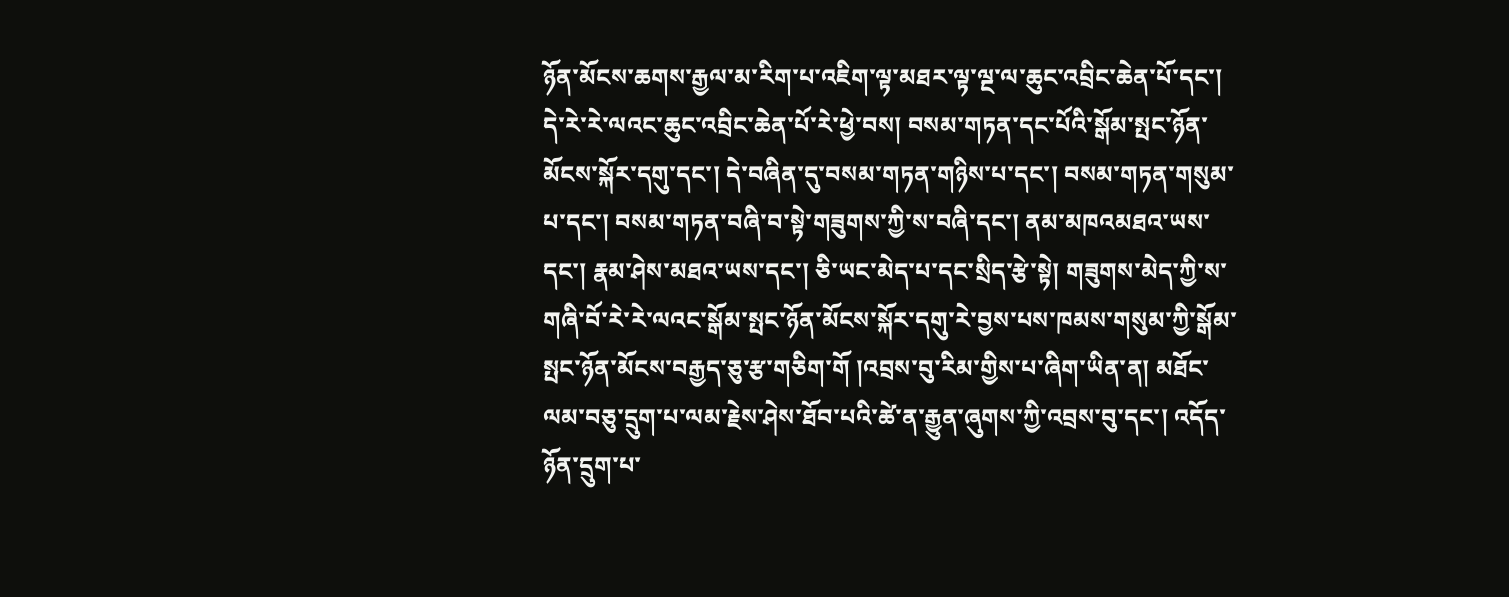ཉོན་མོངས་ཆགས་རྒྱལ་མ་རིག་པ་འཇིག་ལྟ་མཐར་ལྟ་ལྔ་ལ་ཆུང་འབྲིང་ཆེན་པོ་དང་། དེ་རེ་རེ་ལའང་ཆུང་འབྲིང་ཆེན་པོ་རེ་ཕྱེ་བས། བསམ་གཏན་དང་པོའི་སྒོམ་སྤང་ཉོན་མོངས་སྐོར་དགུ་དང་། དེ་བཞིན་དུ་བསམ་གཏན་གཉིས་པ་དང་། བསམ་གཏན་གསུམ་པ་དང་། བསམ་གཏན་བཞི་བ་སྟེ་གཟུགས་ཀྱི་ས་བཞི་དང་། ནམ་མཁའམཐའ་ཡས་དང་། རྣམ་ཤེས་མཐའ་ཡས་དང་། ཅི་ཡང་མེད་པ་དང་སྲིད་རྩེ་སྟེ། གཟུགས་མེད་ཀྱི་ས་གཞི་བོ་རེ་རེ་ལའང་སྒོམ་སྤང་ཉོན་མོངས་སྐོར་དགུ་རེ་བྱས་པས་ཁམས་གསུམ་ཀྱི་སྒོམ་སྤང་ཉོན་མོངས་བརྒྱད་ཅུ་རྩ་གཅིག་གོ །འབྲས་བུ་རིམ་གྱིས་པ་ཞིག་ཡིན་ན། མཐོང་ལམ་བཅུ་དྲུག་པ་ལམ་རྗེས་ཤེས་ཐོབ་པའི་ཚེ་ན་རྒྱུན་ཞུགས་ཀྱི་འབྲས་བུ་དང་། འདོད་ཉོན་དྲུག་པ་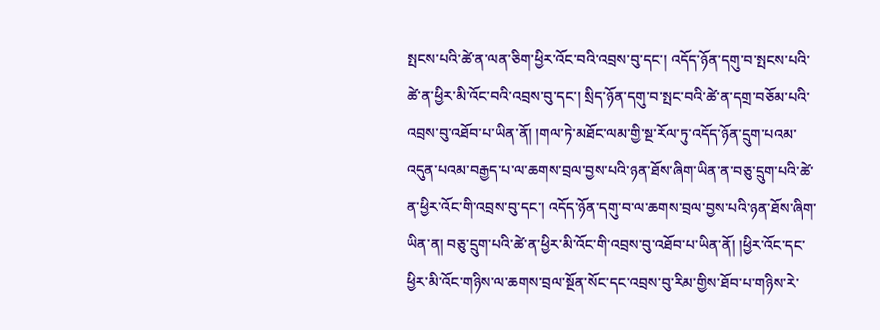སྤངས་པའི་ཚེ་ན་ལན་ཅིག་ཕྱིར་འོང་བའི་འབྲས་བུ་དང་། འདོད་ཉོན་དགུ་བ་སྤངས་པའི་ཚེ་ན་ཕྱིར་མི་འོང་བའི་འབྲས་བུ་དང་། སྲིད་ཉོན་དགུ་བ་སྤང་བའི་ཚེ་ན་དགྲ་བཅོམ་པའི་འབྲས་བུ་འཐོབ་པ་ཡིན་ནོ། །གལ་ཏེ་མཐོང་ལམ་གྱི་སྔ་རོལ་ཏུ་འདོད་ཉོན་དྲུག་པའམ་འདུན་པའམ་བརྒྱད་པ་ལ་ཆགས་བྲལ་བྱས་པའི་ཉན་ཐོས་ཞིག་ཡིན་ན་བཅུ་དྲུག་པའི་ཚེ་ན་ཕྱིར་འོང་གི་འབྲས་བུ་དང་། འདོད་ཉོན་དགུ་བ་ལ་ཆགས་བྲལ་བྱས་པའི་ཉན་ཐོས་ཞིག་ཡིན་ན། བཅུ་དྲུག་པའི་ཚེ་ན་ཕྱིར་མི་འོང་གི་འབྲས་བུ་འཐོབ་པ་ཡིན་ནོ། །ཕྱིར་འོང་དང་ཕྱིར་མི་འོང་གཉིས་ལ་ཆགས་བྲལ་སྔོན་སོང་དང་འབྲས་བུ་རིམ་གྱིས་ཐོབ་པ་གཉིས་རེ་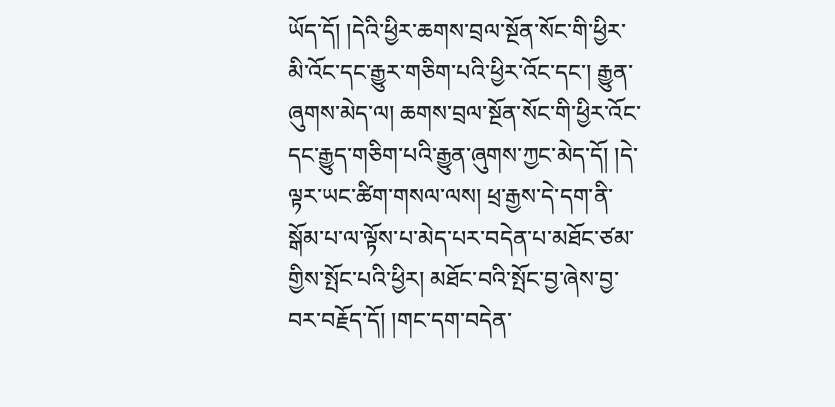ཡོད་དོ། །དེའི་ཕྱིར་ཆགས་བྲལ་སྔོན་སོང་གི་ཕྱིར་མི་འོང་དང་རྒྱུར་གཅིག་པའི་ཕྱིར་འོང་དང་། རྒྱུན་ཞུགས་མེད་ལ། ཆགས་བྲལ་སྔོན་སོང་གི་ཕྱིར་འོང་དང་རྒྱུད་གཅིག་པའི་རྒྱུན་ཞུགས་ཀྱང་མེད་དོ། །དེ་ལྟར་ཡང་ཚིག་གསལ་ལས། ཕྲ་རྒྱས་དེ་དག་ནི་སྒོམ་པ་ལ་ལྟོས་པ་མེད་པར་བདེན་པ་མཐོང་ཙམ་གྱིས་སྤོང་པའི་ཕྱིར། མཐོང་བའི་སྤོང་བྱ་ཞེས་བྱ་བར་བརྗོད་དོ། །གང་དག་བདེན་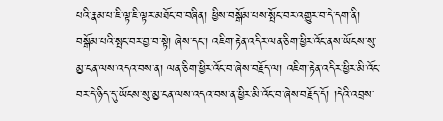པའི་རྣམ་པ་ཇི་ལྟ་ཇི་ལྟར་མཐོང་བ་བཞིན། ཕྱིས་བསྒོམ་པས་སྤོང་བར་འགྱུར་བ་དེ་དག་ནི། བསྒོམ་པའི་སྤང་བར་བྱ་བ་སྟེ། ཞེས་དང་། འཇིག་རྟེན་འདིར་ལན་ཅིག་ཕྱིར་འོང་ནས་ཡོངས་སུ་མྱ་ངན་ལས་འདའ་བས་ན། ལན་ཅིག་ཕྱིར་འོང་བ་ཞེས་བརྗོད་ལ། འཇིག་རྟེན་འདིར་ཕྱིར་མི་འོང་བར་དེ་ཉིད་དུ་ཡོངས་སུ་མྱ་ངན་ལས་འདའ་བས་ན་ཕྱིར་མི་འོང་བ་ཞེས་བརྗོད་དོ། །དེའི་འབྲས་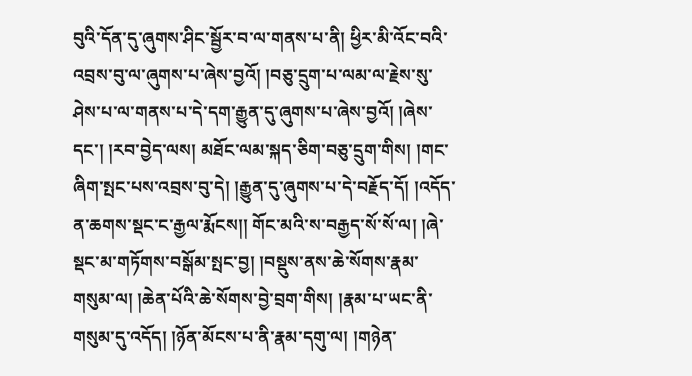བུའི་དོན་དུ་ཞུགས་ཤིང་སྦྱོར་བ་ལ་གནས་པ་ནི། ཕྱིར་མི་འོང་བའི་འབྲས་བུ་ལ་ཞུགས་པ་ཞེས་བྱའོ། །བཅུ་དྲུག་པ་ལམ་ལ་རྗེས་སུ་ཤེས་པ་ལ་གནས་པ་དེ་དག་རྒྱུན་དུ་ཞུགས་པ་ཞེས་བྱའོ། །ཞེས་དང་། །རབ་བྱེད་ལས། མཐོང་ལམ་སྐད་ཅིག་བཅུ་དྲུག་གིས། །གང་ཞིག་སྤང་པས་འབྲས་བུ་དེ། །རྒྱུན་དུ་ཞུགས་པ་དེ་བརྗོད་དོ། །འདོད་ན་ཆགས་སྡང་ང་རྒྱལ་རྨོངས།། གོང་མའི་ས་བརྒྱད་སོ་སོ་ལ། །ཞེ་སྡང་མ་གཏོགས་བསྒོམ་སྤང་བྱ། །བསྡུས་ནས་ཆེ་སོགས་རྣམ་གསུམ་ལ། །ཆེན་པོའི་ཆེ་སོགས་བྱེ་བྲག་གིས། །རྣམ་པ་ཡང་ནི་གསུམ་དུ་འདོད། །ཉོན་མོངས་པ་ནི་རྣམ་དགུ་ལ། །གཉེན་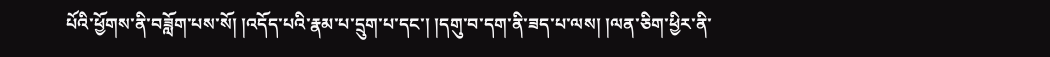པོའི་ཕྱོགས་ནི་བཟློག་པས་སོ། །འདོད་པའི་རྣམ་པ་དྲུག་པ་དང་། །དགུ་བ་དག་ནི་ཟད་པ་ལས། །ལན་ཅིག་ཕྱིར་ནི་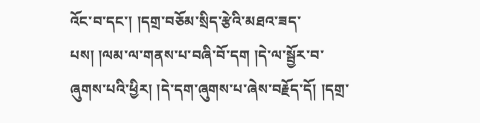འོང་བ་དང་། །དགྲ་བཅོམ་སྲིད་རྩེའི་མཐའ་ཟད་པས། །ལམ་ལ་གནས་པ་བཞི་བོ་དག །དེ་ལ་སྦྱོར་བ་ཞུགས་པའི་ཕྱིར། །དེ་དག་ཞུགས་པ་ཞེས་བརྗོད་དོ། །དགྲ་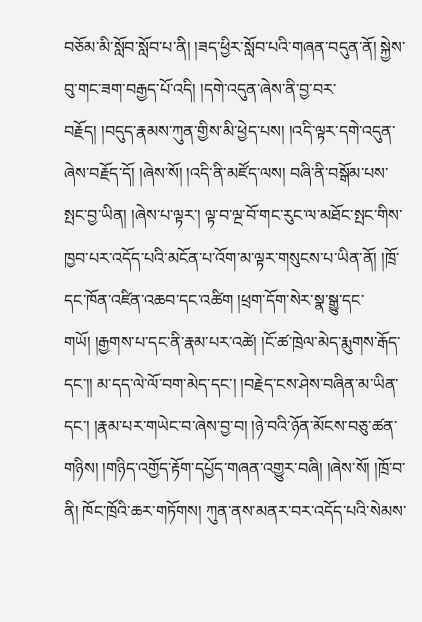བཅོམ་མི་སློབ་སློབ་པ་ནི། །ཟད་ཕྱིར་སློབ་པའི་གཞན་བདུན་ནོ། སྐྱེས་བུ་གང་ཟག་བརྒྱད་པོ་འདི། །དགེ་འདུན་ཞེས་ནི་བྱ་བར་བརྗོད། །བདུད་རྣམས་ཀུན་གྱིས་མི་ཕྱེད་པས། །འདི་ལྟར་དགེ་འདུན་ཞེས་བརྗོད་དོ། །ཞེས་སོ། །འདི་ནི་མཛོད་ལས། བཞི་ནི་བསྒོམ་པས་སྤང་བྱ་ཡིན། །ཞེས་པ་ལྟར་། ལྟ་བ་ལྔ་བོ་གང་རུང་ལ་མཐོང་སྤང་གིས་ཁྱབ་པར་འདོད་པའི་མངོན་པ་འོག་མ་ལྟར་གསུངས་པ་ཡིན་ནོ། །ཁྲོ་དང་ཁོན་འཛིན་འཆབ་དང་འཚིག །ཕྲག་དོག་སེར་སྣ་སྒྱུ་དང་གཡོ། །རྒྱགས་པ་དང་ནི་རྣམ་པར་འཚེ། །ངོ་ཚ་ཁྲེལ་མེད་རྨུགས་རྒོད་དང་།། མ་དད་ལེ་ལོ་བག་མེད་དང་། །བརྗེད་ངས་ཤེས་བཞིན་མ་ཡིན་དང་། །རྣམ་པར་གཡེང་བ་ཞེས་བྱ་བ། །ཉེ་བའི་ཉོན་མོངས་བཅུ་ཚན་གཉིས། །གཉིད་འགྱོད་རྟོག་དཔྱོད་གཞན་འགྱུར་བཞི། །ཞེས་སོ། །ཁྲོ་བ་ནི། ཁོང་ཁྲོའི་ཆར་གཏོགས། ཀུན་ནས་མནར་བར་འདོད་པའི་སེམས་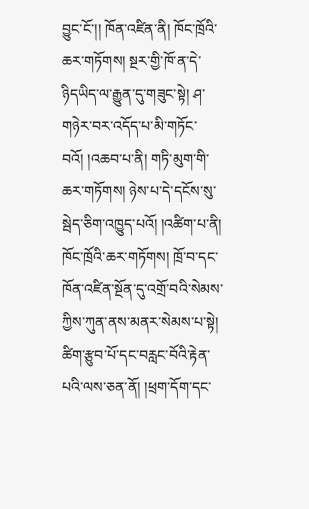བྱུང་ངོ་།། ཁོན་འཛིན་ནི། ཁོང་ཁྲོའི་ཆར་གཏོགས། སྔར་གྱི་ཁོ་ན་དེ་ཉིདཡིད་ལ་རྒྱུན་དུ་གཟུང་སྟེ། ཤ་གཉེར་བར་འདོད་པ་མི་གཏོང་བའོ། །འཆབ་པ་ནི། གཏི་མུག་གི་ཆར་གཏོགས། ཉེས་པ་དེ་དངོས་སུ་སྦེད་ཅིག་འཁྱུད་པའོ། །འཚིག་པ་ནི། ཁོང་ཁྲོའི་ཆར་གཏོགས། ཁྲོ་བ་དང་ཁོན་འཛིན་སྔོན་དུ་འགྲོ་བའི་སེམས་ཀྱིས་ཀུན་ནས་མནར་སེམས་པ་སྟེ། ཚིག་རྩུབ་པོ་དང་བརླང་བོའི་རྟེན་པའི་ལས་ཅན་ནོ། །ཕྲག་དོག་དང་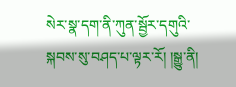སེར་སྣ་དག་ནི་ཀུན་སྦྱོར་དགུའི་སྐབས་སུ་བཤད་པ་ལྟར་རོ། །སྒྱུ་ནི།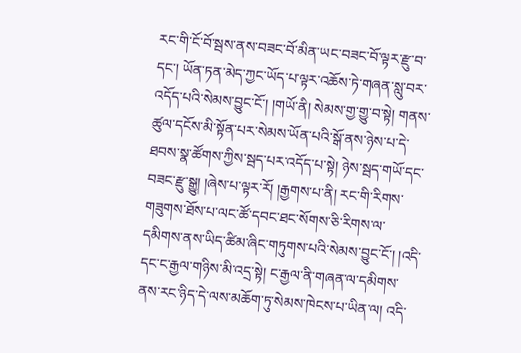རང་གི་ངོ་བོ་སྦས་ནས་བཟང་བོ་མིན་ཡང་བཟང་བོ་ལྟར་རྫུ་བ་དང་། ཡོན་ཏན་མེད་ཀྱང་ཡོད་པ་ལྟར་འཆོས་ཏེ་གཞན་སླུ་བར་འདོད་པའི་སེམས་བྱུང་ངོ་། །གཡོ་ནི། སེམས་གྱ་གྱུ་བ་སྟེ། གནས་ཚུལ་དངོས་མི་སྟོན་པར་སེམས་ཡོན་པའི་སྒོ་ནས་ཉེས་པ་དེ་ཐབས་སྣ་ཚོགས་ཀྱིས་སྦད་པར་འདོད་པ་སྟེ། ཉེས་སྦད་གཡོ་དང་བཟང་རྫུ་སྒྱུ། །ཞེས་པ་ལྟར་རོ། །རྒྱགས་པ་ནི། རང་གི་རིགས་གཟུགས་ཐོས་པ་ལང་ཚོ་དབང་ཐང་སོགས་ཅི་རིགས་ལ་དམིགས་ནས་ཡིད་ཚིམ་ཞིང་གཏུགས་པའི་སེམས་བྱུང་ངོ་། །འདི་དང་ང་རྒྱལ་གཉིས་མི་འདྲ་སྟེ། ང་རྒྱལ་ནི་གཞན་ལ་དམིགས་ནས་རང་ཉིད་དེ་ལས་མཆོག་ཏུ་སེམས་ཁེངས་པ་ཡིན་ལ། འདི་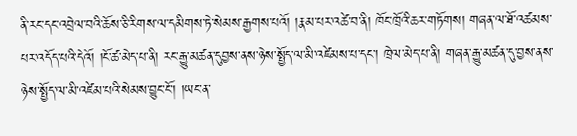ནི་རང་དང་འབྲེལ་བའི་ཆོས་ཅི་རིགས་ལ་དམིགས་ཏེ་སེམས་རྒྱགས་པའོ། །རྣམ་པར་འཚེ་བ་ནི། ཁོང་ཁྲོའི་ཆར་གཏོགས། གཞན་ལ་ཐོ་འཚམས་པར་འདོད་པའི་དེའོ། །ངོ་ཚ་མེད་པ་ནི། རང་རྒྱུ་མཚན་དུབྱས་ནས་ཉེས་སྤྱོད་ལ་མི་འཛེམས་པ་དང་། ཁྲེལ་མེད་པ་ནི། གཞན་རྒྱུ་མཚན་དུ་བྱས་ནས་ཉེས་སྤྱོད་ལ་མི་འཛེམ་པའི་སེམས་བྱུང་ངོ་། །ཡང་ན་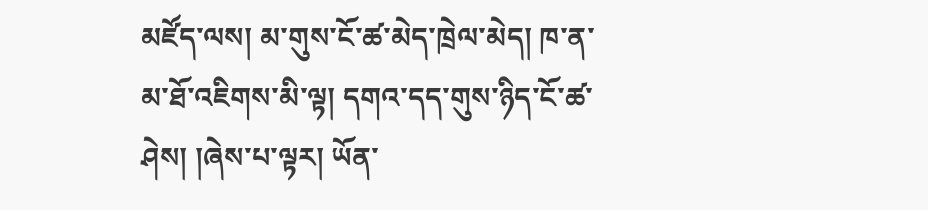མཛོད་ལས། མ་གུས་ངོ་ཚ་མེད་ཁྲེལ་མེད། ཁ་ན་མ་ཐོ་འཇིགས་མི་ལྟ། དགའ་དད་གུས་ཉིད་ངོ་ཚ་ཤེས། །ཞེས་པ་ལྟར། ཡོན་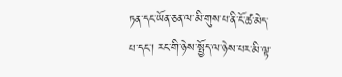ཏན་དང་ཡོན་ཅན་ལ་མི་གུས་པ་ནི་ངོ་ཚ་མེད་པ་དང་། རང་གི་ཉེས་སྤྱོད་ལ་ཉེས་པར་མི་ལྟ་